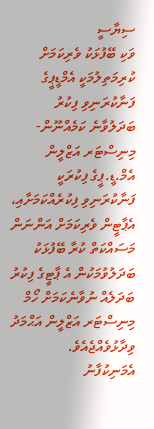ސިޔާސީ
ވަކި ބޭފުޅަކު ވެރިކަމަށް ކުރިމަތިލުމަކީ އެމްޑީޕީގެ ފަނާކުރަނިވި ފިކުރު ބަދަލުވާނެ ކަމެއްނޫން- މިނިސްޓަރ އަޒްލީން
އެމް.ޑީ.ޕީގެ ފިކުރަކީ ފަނާކުރަނިވި ފިކުރެއްކަމަށާއި، އެޕާޓީން ވެރިކަމަށް އަންނަން މަސައްކަތް ކުރާ ބޭފުޅަކު ބަދަލުވުމަކުން އެ ޕާޓީގެ ފިކުރު ބަދަލެއް ނުވާނެކަމަށް ހޯމް މިނިސްޓަރ އަޒްލީން އަޙްމަދު ވިދާޅުވެއްޖެއެވެ.
އެމަނިކުފާނު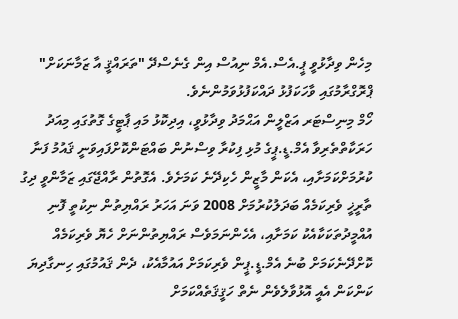މިހެން ވިދާޅުވީ ޕީ.އެސް.އެމް ނިއުސް އިން ގެނެސްދޭ "ތަރައްޤީ އާ ޒަމާނަކަށް" ޕްރޮގްރާމުގައި ވާހަކަފުޅު ދައްކަފުޅުވަމުންނެވެ.
ހޯމް މިނިސްޓަރ އަޒްލީން އަޙްމަދު ވިދާޅުވީ، އިދިކޮޅު މައި ޕާޓީގެ ގޮތުގައި މިއަދު ހަރަކާތްތެރިވާ އެމް.ޑީ.ޕީގެ މުޅި ފިކުރާ ވިސްނުން ބައްޓަންކޮށްފައިވަނީ ޤައުމު ފަނާ ކުރުމަށްކަމަށާއި، އެކަން މާޒީން ހެކިދޭނެ ކަމަށެވެ. އެގޮތުން ރާއްޖޭގައި ޒަމާންވީ ދިގު ތާރީޚީ ވެރިކަމެއް ބަދަލުކުރުމަށް 2008 ވަނަ އަހަރު ރައްޔިތުން ނިކުތީ ފޮނި އުއްމީދުތަކަކާއެކު ކަމަށާއި، އެހެންނަމަވެސް ރައްޔިތުންނަށް ހެޔޮ ވެރިކަމެއް ކޮށްދޭނެކަމަށް ބުނެ އެމް.ޑީ.ޕީން ވެރިކަމަށް އައުމާއެކު، ދެން ޤައުމުގައި ހިނގާދިޔަ ކަންކަން އެއީ އޮޅުވާލެވެން ނެތް ހަޤީޤަތެއްކަމަށް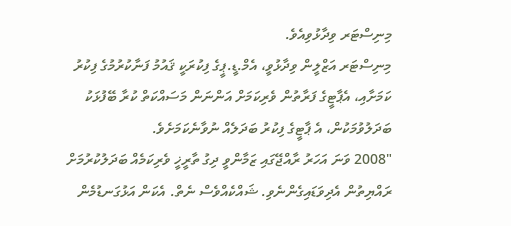މިނިސްޓަރ ވިދާޅުވިއެވެ.
މިނިސްޓަރ އަޒްލީން ވިދާޅުވީ، އެމް.ޑީ.ޕީގެ ފިކުރަކީ ޤައުމު ފަނާކުރުމުގެ ފިކުރު ކަމަށާއި، އެޕާޓީގެ ފަރާތުން ވެރިކަމަށް އަންނަން މަސައްކަތް ކުރާ ބޭފުޅަކު ބަދަލުވުމަކުން، އެ ޕާޓީގެ ފިކުރު ބަދަލެއް ނުވާނެކަމަށެވެ.
"2008 ވަނަ އަހަރު ރާއްޖޭގައި ޒަމާންވީ ދިގު ތާރީޚީ ވެރިކަމެއް ބަދަލުކުރުމަށް ރައްޔިތުން އެދިވަޑައިގެންނެވި. ޝައްކެއްވެސް ނެތް. އެކަން އަޅުގަނޑުމެން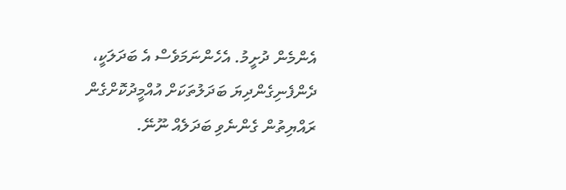އެންމެން ދުށީމު. އެހެންނަމަވެސް އެ ބަދަލަކީ، ދެންފެނިގެންދިޔަ ބަދަލުތަކަށް އުއްމީދުކޮށްގެން ރައްޔިތުން ގެންނެވި ބަދަލެއް ނޫނޭ.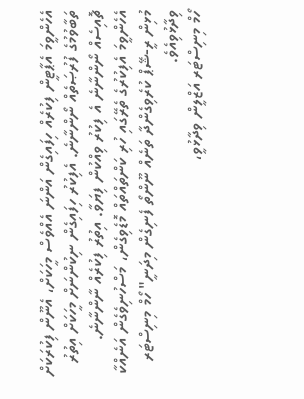އެހެންވީމަ އެޕާޓީން ފިކުރެއް ހިފައިގެން އަންނަ އެއްވެސް މީހަކަށް، އެނޫން ފިކުރަކަށް ތަބާވުމުގެ ފުރުޞަތެއް ނޯންނާނެ. އެފިކުރު ހިފައިގެން ނިކުންނަށް މީހަކަށް އިތުރު ޗޮއިސެއް ނޯންނާނެ އެ ފިކުރު ވިއްކުން ފިޔަވާ. އިތުރު ފިކުރެއް ނާންނާނެ. އެހެންވީމަ އެފިކުރުގެ ތެރޭގައި ހުރި ކަންތައްތައް މޮޑެވިގެން، މަސްހުނިވެގެން އަނެއްކާ މުޅިން ރީ-ޝޭޕް ކުރެވިގެންދާ ތަނެއް ނޫންތޯ ފެނިގެން މިދަނީ" ހޯމް މިނިސްޓަރ ވިދާޅުވިއެވެ.
ހޯމް މިނިސްޓަރ އަޒްލީން ވިދާޅުވީ،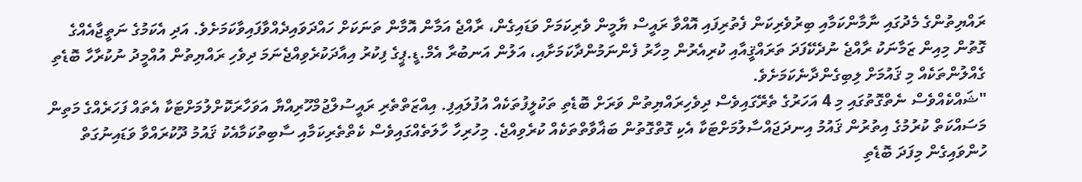ރައްޔިތުންގެ މެދުގައި ނާމާންކަމާއި ބިރުވެރިކަން ފެތުރިފައި އޮއްވާ ރައީސް ޔާމީން ވެރިކަމަށް ވަޑައިގެން، ރާއްޖެ އަމާން އޮމާން ތަނަކަށް ހައްދަވައިދެއްވާފައިވާކަމަށެވެ. އަދި އެކަމުގެ ނަތީޖާއެއްގެ ގޮތުން މިއިން ޒަމާނަކު ރާއްޖެ ނުދެކޭފަދަ ތަރައްޤީއާއި ކުރިއެރުން މިހާރު ފެންނަމުންދާކަމަށާއި، އަލުން އަނބުރާ އެމް.ޑީ.ޕީގެ ފިކުރު އިއާދަކުރެވިއްޖެނަމަ ދިވެހި ރައްޔިތުން އުއްމީދު ނުކުރާހާ ބޮޑެތި ގެއްލުންތަކެއް މި ޤައުމަށް ލިބިގެންދާނެކަމަށެވެ.
"ޝައްކެއްވެސް ނެތްގޮތުގައި މި 4 އަހަރުގެ ތެރޭގައިވެސް ދިވެހިރައްޔިތުން ވަރަށް ބޮޑެތި ތަކުލީފުތަކެއް އުފުލައިފި. އިއްޒަތްތެރި ރައީސުލްޖުމްހޫރިއްޔާ އަވަހާރަކޮށްލުމަށްޓަކާ އެތައް ފަހަރެއްގެ މަތިން މަސައްކަތް ކުރުމުގެ އިތުރުން ޤައުމު އިނދަޖައްސާލުމަށްޓަކާ އެކި ގޮތްގޮތުން ބަޣާވާތްތަކެއް ކުރެވިއްޖެ. މިހުރިހާ ހާލަތެއްގައިވެސް ކެތްތެރިކަމާއި ސާބިތުކަމާއެކު ޤައުމު ދޫކުރައްވާ ވަޑައިނުގަތް ހުންވައިގެން މިފަދަ ބޮޑެތި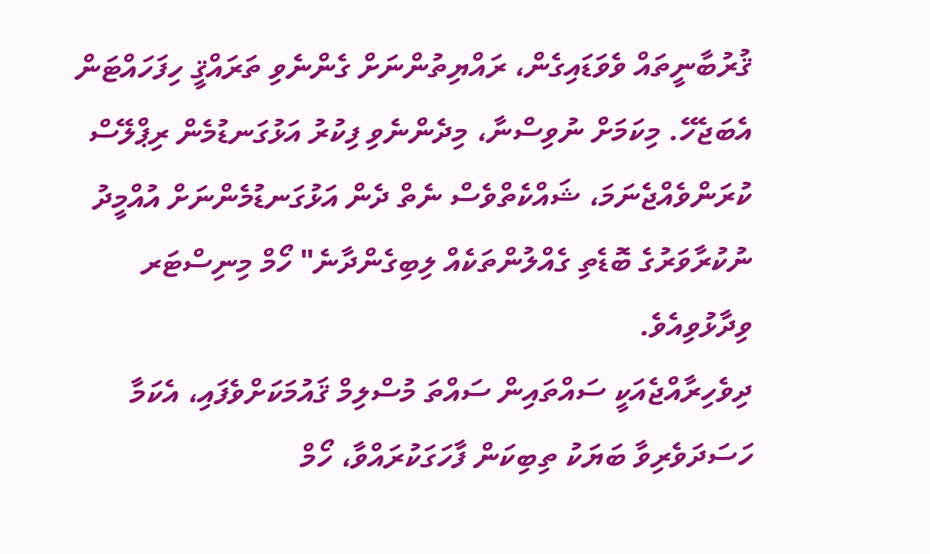ޤުރުބާނީތައް ވެވަޑައިގެން، ރައްޔިތުންނަށް ގެންނެވި ތަރައްޤީ ހިފަހައްޓަން އެބަޖެހޭ. މިކަމަށް ނުވިސްނާ، މިދެންނެވި ފިކުރު އަޅުގަނޑުމެން ރިޕްލޭސް ކުރަންވެއްޖެނަމަ، ޝައްކެތްވެސް ނެތް ދެން އަޅުގަނޑުމެންނަށް އުއްމީދު ނުކުރާވަރުގެ ބޮޑެތި ގެއްލުންތަކެއް ލިބިގެންދާނެ" ހޯމް މިނިސްޓަރ ވިދާޅުވިއެވެ.
ދިވެހިރާއްޖެއަކީ ސައްތައިން ސައްތަ މުސްލިމް ޤައުމަކަށްވެފައި، އެކަމާ ހަސަދަވެރިވާ ބަޔަކު ތިބިކަން ފާހަގަކުރައްވާ، ހޯމް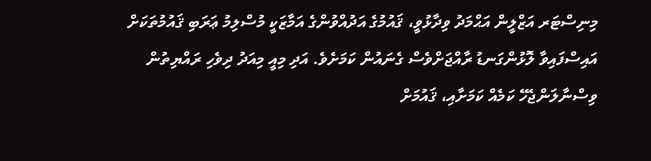މިނިސްޓަރ އަޒްލީން އަޙްމަދު ވިދާޅުވީ، ޤައުމުގެ އަދުއްވުންގެ އަމާޒަކީ މުސްލިމު ޢަރަބި ޤައުމުތަކަށް އައިސްފައިވާ ލޮޅުންގަނޑު ރާއްޖަށްވެސް ގެނައުން ކަމަށެވެ. އަދި މިއީ މިއަދު ދިވެހި ރައްޔިތުން ވިސްނާލަންޖެހޭ ކަމެއް ކަމަށާއި، ޤައުމަށް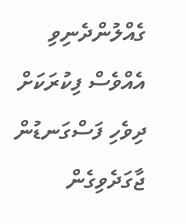ގެއްލުންދެނިވި އެއްވެސް ފިކުރަކަށް ދިވެހި ފަސްގަނޑުން ޖާގަދެވިގެން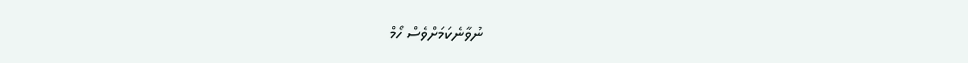ނުވާނެކަމަށްވެސް ހޯމް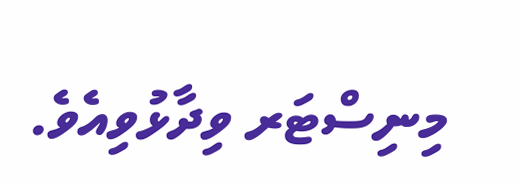މިނިސްޓަރ ވިދާޅުވިއެވެ.